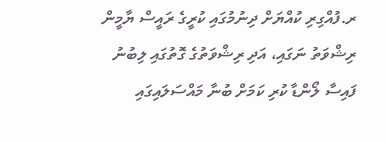ރ.ފުއްގިރި ކުއްޔަށް ދިނުމުގައި ކުރީގެ ރައީސް ޔާމީން ރިޝްވަތު ނަގައި، އަދި ރިޝްވަތުގެ ގޮތުގައި ލިބުނު ފައިސާ ލޯންޑާ ކުރި ކަމަށް ބުނާ މައްސަލައިގައި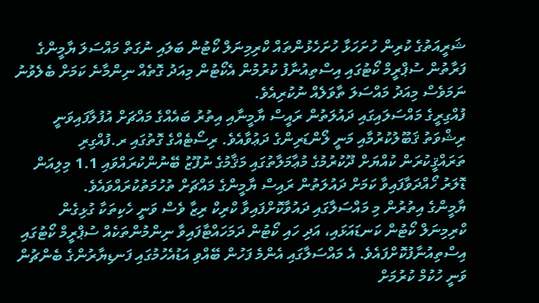ޝަރީއަތުގެ ކުރިން ހުށަހަޅާ ހުށަހެޅުންތައް ކްރިމިނަލް ކޯޓުން ބަލައި ނުގަތް މައްސަލަ ޔާމީންގެ ފަރާތުން ސުޕްރީމް ކޯޓުގައި އިސްތިއުނާފު ކުރުމުން އެކޯޓުން މިއަދު ގޮތެއް ނިންމާނެ ކަމަށް ބެލެވުނު ނަމަވެސް މިއަދު މައްސަލަ ތާވަލެއް ނުކުރިއެވެ.
ފުއްގިރީގެ މައްސަލައިގައި ދައުލަތުން ރައީސް ޔާމީނާއި އިތުރު ބައެއްގެ މައްޗަށް އުފުލާފައިވަނީ ރިޝްވަތު ޤަބޫލުކުރުމާއި މަނީ ލޯންޑަރިންގެ ދަޢުވާއެވެ. ރިސޯޓެއްގެ ގޮތުގައި ރ.ފުއްގިރި ތަރައްޤީކުރަން ކުއްޔަށް ދޫކުރުމުގެ މުޢާމަލާތުގައި މަޤާމުގެ ނުފޫޒު ބޭނުންކުރައްވައި 1.1 މިލިއަން ޑޮލަރު ހޯއްދަވާފައިވާ ކަމަށް ދައުލަތުން ރައިސް ޔާމީންގެ މައްޗަށް ތުހުމަތުކުރައްވައެވެ.
ޔާމީންގެ އިތުރުން މި މައްސަލާގައި ދައުވާކޮށްފައިވާ ކްރިކް ރިޒާ ވެސް ވަނީ ހެކިތަކާ ގުޅިގެން ކްރިމިނަލް ކޯޓުން ކަނޑައަޅައި، އަދި ހައި ކޯޓުން ދަމަހައްޓާފައިވާ ނިންމުންތަކެއް ސުޕްރީމް ކޯޓުގައި އިސްތިއުނާފުކޮށްފައެވެ. އެ މައްސަލާގައި އެންމެ ފަހުން ބޭއްވި އަޑުއެހުމުގައި ފަނޑިޔާރުންގެ ބެންޗުން ވަނީ ހުކުމް ކުރުމަށް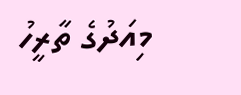މިއަދުގެ ތާރީހު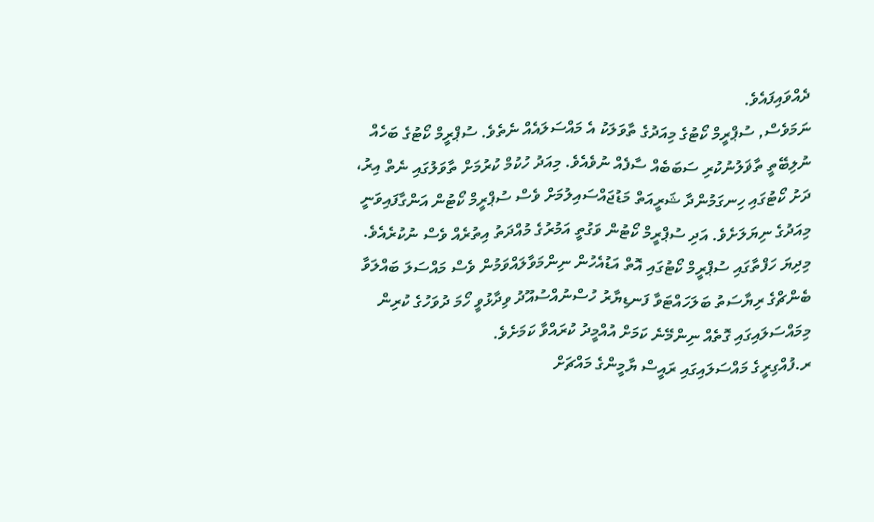ދެއްވައިފައެވެ.
ނަމަވެސް, ސުޕްރީމް ކޯޓުގެ މިއަދުގެ ތާވަލަކު އެ މައްސަލައެއް ނެތެވެ. ސުޕްރީމް ކޯޓުގެ ބަހެއް ނުލިބޭތީ ތާޥަލުނުކުރި ސަބަބެއް ސާފެއް ނުވެއެވެ. މިއަދު ހުކުމް ކުރުމަށް ތާވަލުގައި ނެތް އިރު، ދަށު ކޯޓުގައި ހިނގަމުންދާ ޝަރީއަތް މަޑުޖައްސައިލުމަށް ވެސް ސުޕްރީމް ކޯޓުން އަންގާފައިވަނީ މިއަދުގެ ނިޔަލަށެވެ. އަދި ސުޕްރީމް ކޯޓުން ވަގުތީ އަމުރުގެ މުއްދަތު އިތުރެއް ވެސް ނުކުރެއެވެ.
މިދިޔަ ހަފްތާގައި ސުޕްރީމް ކޯޓުގައި އޮތް އަޑުއެހުން ނިންމަވާލައްވަމުން ވެސް މައްސަލަ ބައްލަވާ ބެންޗްގެ ރިޔާސަތު ބަލަހައްޓަވާ ފަނޑިޔާރު ހުސްނުއްސުއޫދު ވިދާޅުވީ ހޯމަ ދުވަހުގެ ކުރިން މިމައްސަލައިގައި ގޮތެއް ނިންމޭނެ ކަމަށް އުއްމީދު ކުރައްވާ ކަމަށެވެ.
ރ.ފުއްގިރީގެ މައްސަލައިގައި ރައީސް ޔާމީންގެ މައްޗަށް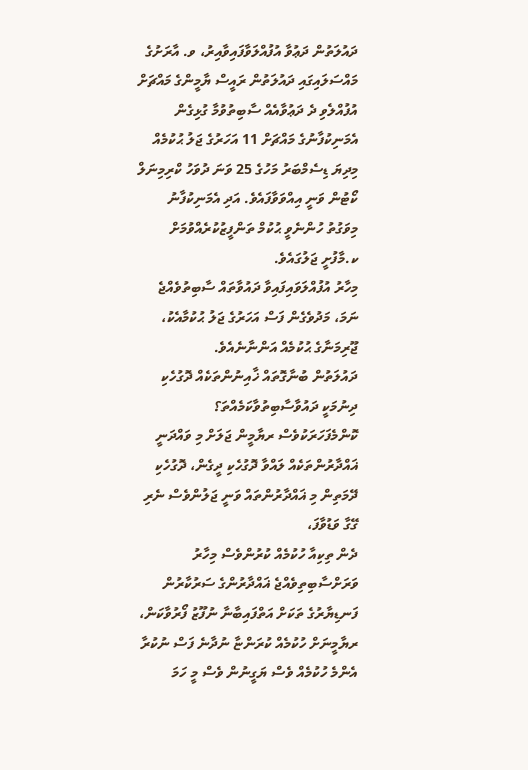ދައުލަތުން ދަޢުވާ އުފުއްލަވާފައިވާއިރު، ވ. އާރަށުގެ މައްސަލައިގައި ދައުލަތުން ރައީސް ޔާމީންގެ މައްޗަށް އުފުއްލެވި ދެ ދަޢުވާއެއް ސާބިތުވުމާ ގުޅިގެން އެމަނިކުފާނުގެ މައްޗަށް 11 އަހަރުގެ ޖަލު ޙުކުމެއް މިދިޔަ ޑިސެމްބަރު މަހުގެ 25 ވަނަ ދުވަހު ކްރިމިނަލް ކޯޓުން ވަނީ އިއްވަވާފައެވެ. އަދި އެމަނިކުފާނު މިވަގުތު ހުންނެވީ ޙުކުމް ތަންފީޒުކުރެއްވުމަށް ކ.މާފުށީ ޖަލުގައެވެ.
މިހާރު އުފުއްލަވައިފައިވާ ދައުވާތައް ސާބިތުވެއްޖެ ނަމަ، މަދުވެގެން ފަސް އަހަރުގެ ޖަލު ޙުކުމާއެކު، ޖޫރިމަނާގެ ޙުކުމެއް އަންނާނެއެވެ.
ދައުލަތުން ބުނާގޮތައް ޚާއިނުންތަކެއް ދޮގުހެކި ދިނުމަކީ ދައުވާސާބިތުވާކަމެއްތަ؟
ކޮންމެފަހަރަކުވެސް ރޔާމީން ޖަލަށް މި ވައްދަނީ ޣައްދާރުންތަކެއް ލައްވާ ދޮގުހެކި ދީގެން، ދޮގުހެކި ދޭމަތިން މި ޣައްދާރުންތައް ވަނީ ޖަލުންވެސް ނެރި ގޭގާ ވަޑުވާފަ،
ދެން ތިކިއާ ހުކުމެއް ކުރުންވެސް މިހާރު ވަރަށްސާބިތިވެއްޖެ ޣައްދާރުންގެ ސަރުކާރުން ފަނޑިޔާރުގެ ތަކަށް އަތްފައިބާނާ ނުފޫޒު ފޯރުވާކަން، ރޔާމީނަށް ހުކުމެއް ކުރަންޏާ ނުދާނެ ފަސް ނުކުރާ އެންމެ ހުކުމެއް ވެސް ޔަގީނުން ވެސް މީ ހަމަ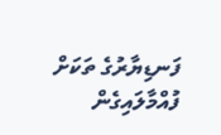ފަނޑިޔާރުގެ ތަކަށް ފުއްމާލައިގެން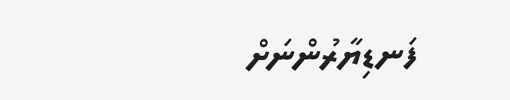ފަނޑިޔާރުންނަށް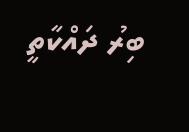ބިރު ދައްކާތީ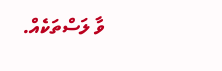ވާ ލަސްތަކެއް.